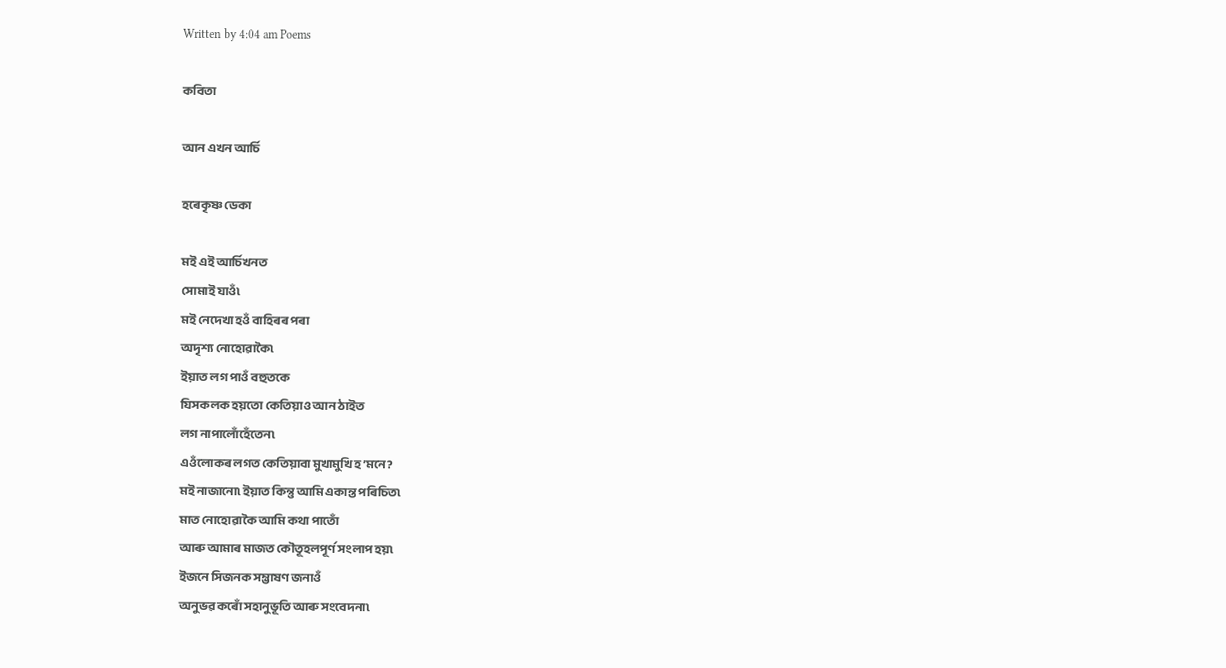Written by 4:04 am Poems

কবিতা

আন এখন আর্চি

হৰে‍কৃষ্ণ ডেকা

মই এই আর্চিখনত
সোমাই যাওঁ৷
মই নেদেখা হওঁ বাহিৰৰ পৰা
অদৃশ্য নোহোৱাকৈ৷
ইয়াত লগ পাওঁ বহুতকে
যিসকলক হয়তো কেতিয়াও আন ঠাইত
লগ নাপালোঁহেঁতেন৷
এওঁলোকৰ লগত কেতিয়াবা মুখামুখি হ’মনে?
মই নাজানো৷ ইয়াত কিন্তু আমি একান্ত পৰিচিত৷
মাত নোহোৱাকৈ আমি কথা পাতোঁ
আৰু আমাৰ মাজত কৌতূহলপূর্ণ সংলাপ হয়৷
ইজনে সিজনক সম্ভাষণ জনাওঁ
অনুভৱ কৰোঁ সহানুভূতি আৰু সংবেদনা৷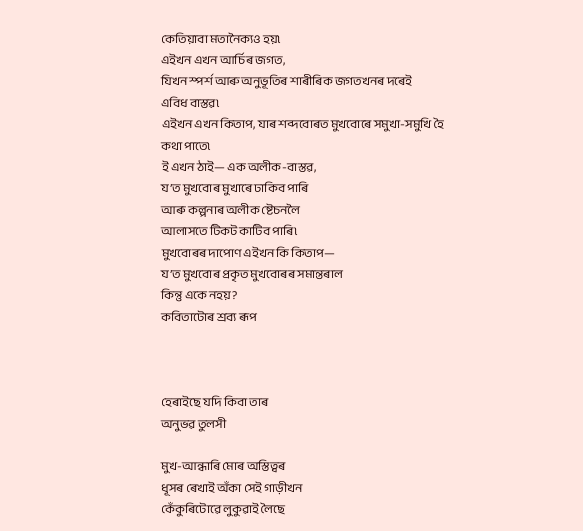কেতিয়াবা মতানৈক্যও হয়৷
এইখন এখন আর্চিৰ জগত,
যিখন স্পর্শ আৰু অনুভূতিৰ শাৰীৰিক জগতখনৰ দৰেই
এবিধ বাস্তৱ৷
এইখন এখন কিতাপ, যাৰ শব্দবোৰত মুখবোৰে সমুখা-সমুখি হৈ কথা পাতে৷
ই এখন ঠাই— এক অলীক-বাস্তৱ,
য’ত মুখবোৰ মুখাৰে ঢাকিব পাৰি
আৰু কল্পনাৰ অলীক ষ্টেচনলৈ
আলাসতে টিকট কাটিব পাৰি৷
মুখবোৰৰ দাপোণ এইখন কি কিতাপ—
য’ত মুখবোৰ প্রকৃত মুখবোৰৰ সমান্তৰাল
কিন্তু একে নহয়?
কবিতাটোৰ শ্ৰব্য ৰূপ



হেৰাইছে যদি কিবা তাৰ
অনুভৱ তুলসী

মুখ-আন্ধাৰি মোৰ অস্তিত্বৰ
ধূসৰ ৰেখাই অঁকা সেই গাড়ীখন
কেঁকুৰিটোৱে লুকুৱাই লৈছে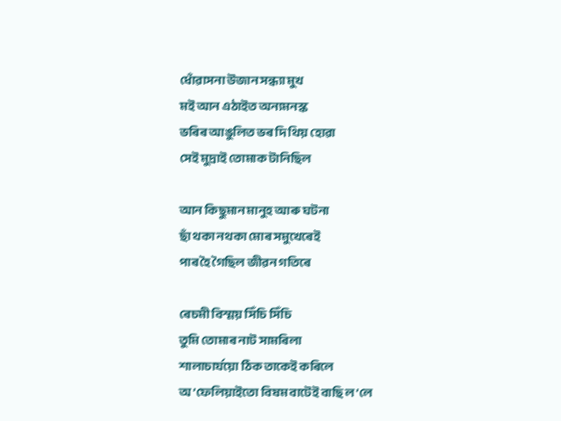ধোঁৱাসনা উজান সন্ধ্যা মুখ
মই আন এঠাইত অন্যমনস্ক
ভৰিৰ আঙুলিত ভৰ দি থিয় হোৱা
সেই মুদ্ৰাই তোমাক টানিছিল

আন কিছুমান মানুহ আৰু ঘটনা
ছাঁ থকা নথকা মোৰ সমুখেৰেই
পাৰ হৈ গৈছিল জীৱন গতিৰে

ৰেচমী বিস্ময় সিঁচি সিঁচি
তুমি তোমাৰ নাট সামৰিলা
শালাচাৰ্যয়ো ঠিক তাকেই কৰিলে
অ’ফেলিয়াইতো বিষম বাটেই বাছি ল’লে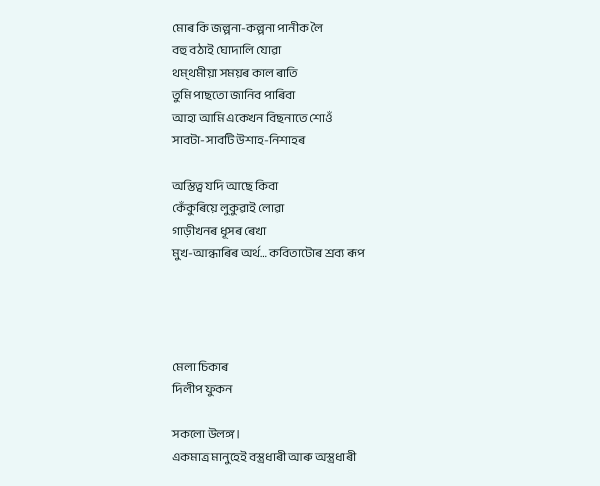মোৰ কি জল্পনা-কল্পনা পানীক লৈ
বহু বঠাই ঘোদালি যোৱা
থম্‌থমীয়া সময়ৰ কাল ৰাতি
তুমি পাছতো জানিব পাৰিবা
আহা আমি একেখন বিছনাতে শোওঁ
সাবটা-সাবটি উশাহ-নিশাহৰ

অস্তিত্ব যদি আছে কিবা
কেঁকুৰিয়ে লুকুৱাই লোৱা
গাড়ীখনৰ ধূসৰ ৰেখা
মুখ-আন্ধাৰিৰ অৰ্থ… কবিতাটোৰ শ্ৰব্য ৰূপ




মেলা চিকাৰ
দিলীপ ফুকন

সকলো উলঙ্গ।
একমাত্ৰ মানুহেই বস্ত্ৰধাৰী আৰু অস্ত্ৰধাৰী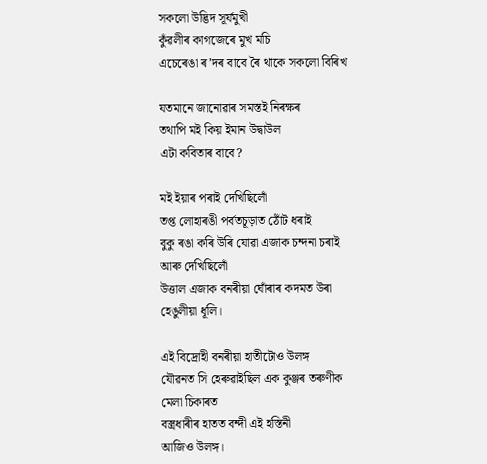সকলো উদ্ভিদ সূৰ্যমুখী
কুঁৱলীৰ কাগজেৰে মুখ মচি
এচেৰেঙা ৰ’দৰ বাবে ৰৈ থাকে সকলো বিৰিখ

যতমানে জানোৱাৰ সমস্তই নিৰক্ষৰ
তথাপি মই কিয় ইমান উদ্বাউল
এটা কবিতাৰ বাবে?

মই ইয়াৰ পৰাই দেখিছিলোঁ
তপ্ত লোহাৰঙী পৰ্বতচূড়াত ঠোঁট ধৰাই
বুকু ৰঙা কৰি উৰি যোৱা এজাক চন্দনা চৰাই
আৰু দেখিছিলোঁ
উত্তাল এজাক বনৰীয়া ঘোঁৰাৰ কদমত উৰা
হেঙুলীয়া ধূলি।

এই বিদ্ৰোহী বনৰীয়া হাতীটোও উলঙ্গ
যৌৱনত সি হেৰুৱাইছিল এক কুঞ্জৰ তৰুণীক
মেলা চিকাৰত
বস্ত্ৰধাৰীৰ হাতত বন্দী এই হস্তিনী
আজিও উলঙ্গ।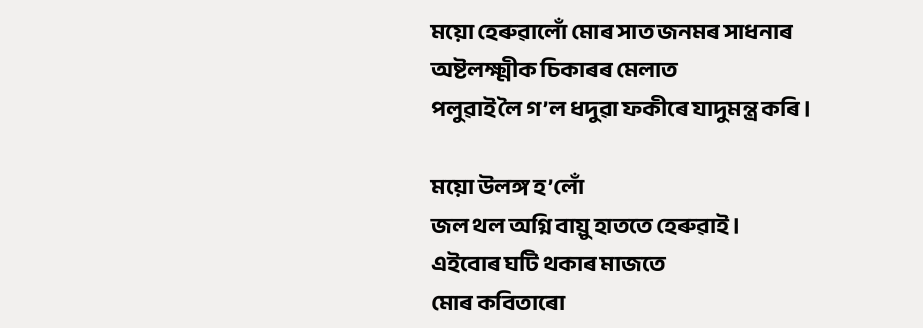ময়ো হেৰুৱালোঁ মোৰ সাত জনমৰ সাধনাৰ
অষ্টলক্ষ্মীক চিকাৰৰ মেলাত
পলুৱাই লৈ গ’ল ধদুৱা ফকীৰে যাদুমন্ত্ৰ কৰি।

ময়ো উলঙ্গ হ’লোঁ
জল থল অগ্নি বায়ু হাততে হেৰুৱাই।
এইবোৰ ঘটি থকাৰ মাজতে
মোৰ কবিতাৰো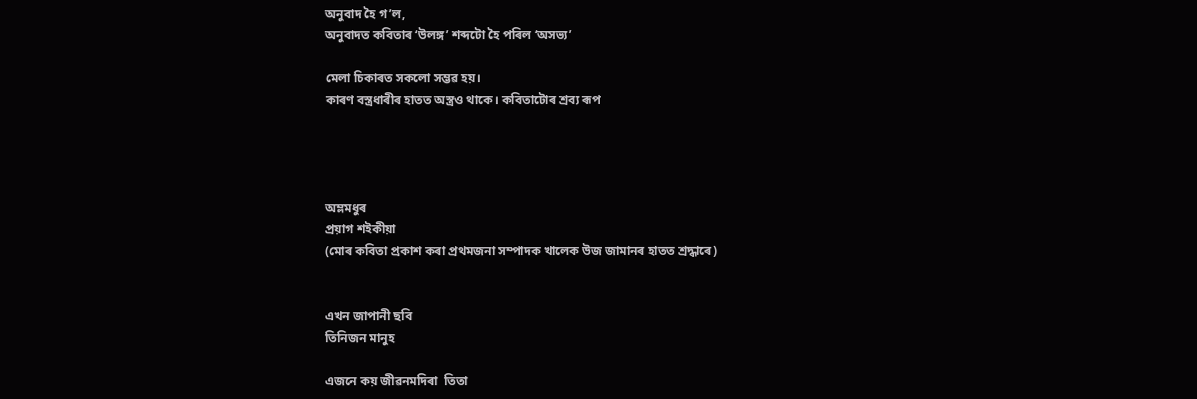অনুবাদ হৈ গ’ল,
অনুবাদত কবিতাৰ ‘উলঙ্গ’ শব্দটো হৈ পৰিল ‘অসভ্য’

মেলা চিকাৰত সকলো সম্ভৱ হয়।
কাৰণ বস্ত্ৰধাৰীৰ হাতত অস্ত্ৰও থাকে। কবিতাটোৰ শ্ৰব্য ৰূপ




অম্লমধুৰ
প্ৰয়াগ শইকীয়া
(মোৰ কবিতা প্ৰকাশ কৰা প্ৰথমজনা সম্পাদক খালেক উজ জামানৰ হাতত শ্ৰদ্ধাৰে)


এখন জাপানী ছবি
তিনিজন মানুহ

এজনে কয় জীৱনমদিৰা  তিতা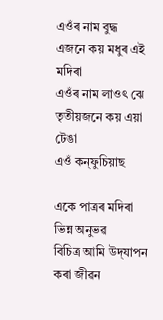এওঁৰ নাম বুদ্ধ
এজনে কয় মধুৰ এই মদিৰা
এওঁৰ নাম লাওৎ ঝে
তৃতীয়জনে কয় এয়া টেঙা
এওঁ কন্‌ফুচিয়াছ

একে পাত্ৰৰ মদিৰা
ভিন্ন অনুভৱ
বিচিত্ৰ আমি উদ্‌যাপন কৰা জীৱন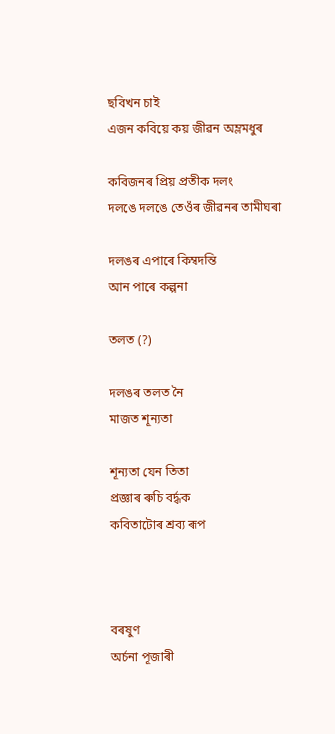ছবিখন চাই
এজন কবিয়ে কয় জীৱন অম্লমধুৰ

কবিজনৰ প্ৰিয় প্ৰতীক দলং
দলঙে দলঙে তেওঁৰ জীৱনৰ তামীঘৰা

দলঙৰ এপাৰে কিম্বদন্তি
আন পাৰে কল্পনা

তলত (?)

দলঙৰ তলত নৈ
মাজত শূন্যতা

শূন্যতা যেন তিতা
প্ৰজ্ঞাৰ ৰুচি বৰ্দ্ধক
কবিতাটোৰ শ্ৰব্য ৰূপ



বৰষুণ
অৰ্চনা পূজাৰী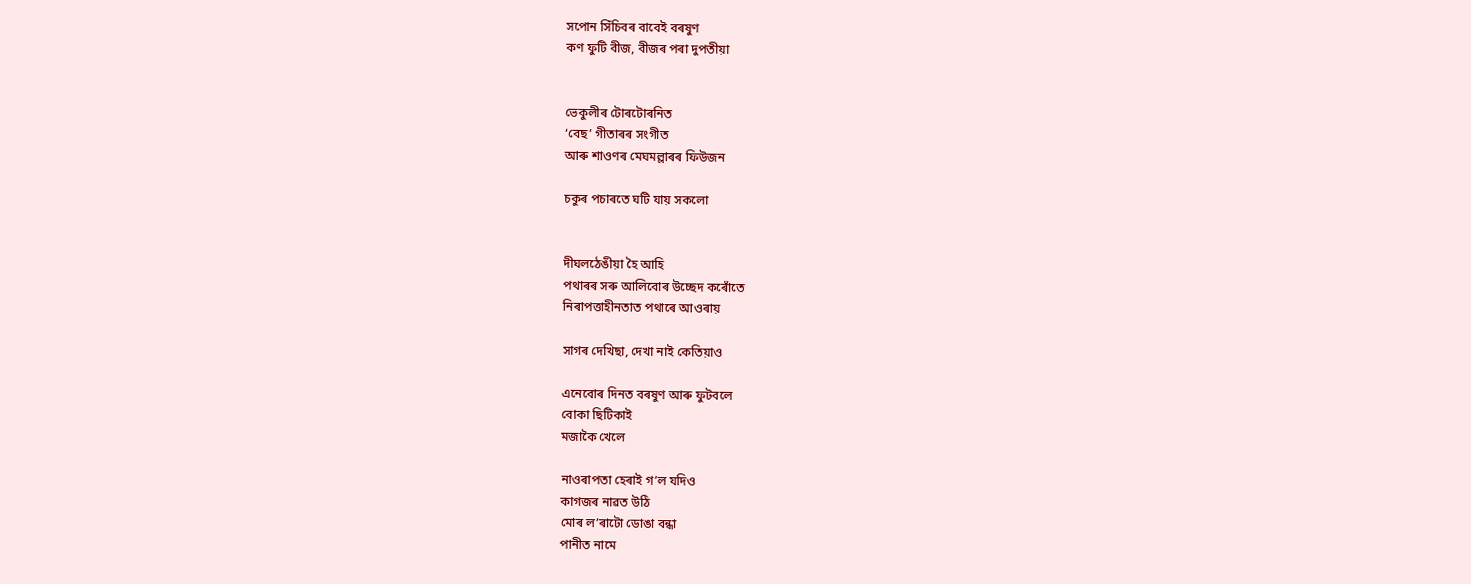সপোন সিঁচিবৰ বাবেই বৰষুণ
কণ ফুটি বীজ, বীজৰ পৰা দুপতীয়া


ভেকুলীৰ টোৰটোৰনিত
‘বেছ’ গীতাৰৰ সংগীত
আৰু শাওণৰ মেঘমল্লাৰৰ ফিউজন

চকুৰ পচাৰতে ঘটি যায় সকলো


দীঘলঠেঙীয়া হৈ আহি
পথাৰৰ সৰু আলিবোৰ উচ্ছেদ কৰোঁতে
নিৰাপত্তাহীনতাত পথাৰে আওৰায়

সাগৰ দেখিছা, দেখা নাই কেতিয়াও

এনেবোৰ দিনত বৰষুণ আৰু ফুটবলে
বোকা ছিটিকাই
মজাকৈ খেলে

নাওৰাপতা হেৰাই গ’ল যদিও
কাগজৰ নাৱত উঠি
মোৰ ল’ৰাটো ডোঙা বন্ধা
পানীত নামে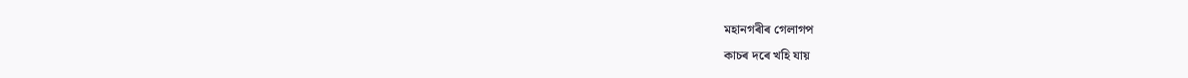মহানগৰীৰ গেলাগপ
কাচৰ দৰে খহি যায়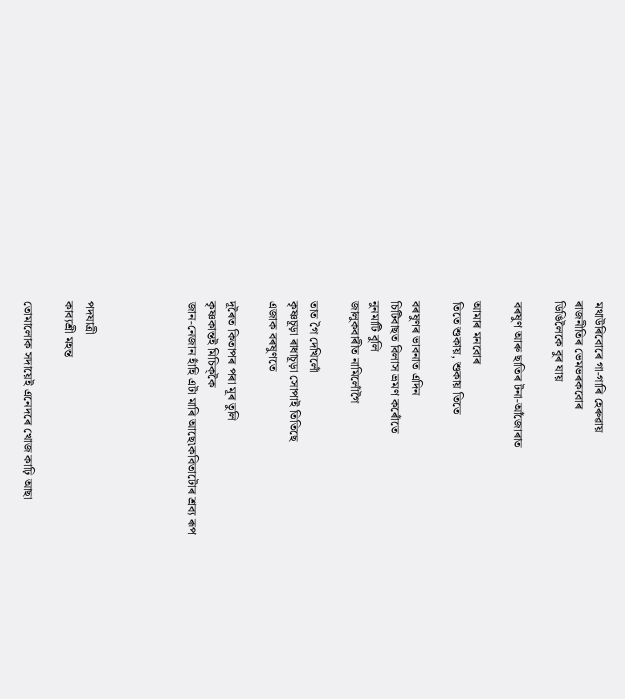মথাউৰিবোৰে গা-গাৰি হেৰুৱায়
ৰাজনীতিৰ ভেমভৰকবোৰ
ডিঙিলৈকে বুৰ যায়

বৰষুণ আৰু ছাতিৰ টনা-আঁজোৰাত

আমাৰ মনবোৰ
তিতে শুকায়, শুকায় তিতে

বৰষুণৰ ভাবনাত এদিন
চিটিবাছত বিলাস ভ্ৰমণ কৰোঁতে
নুনমাটি বুলি
জালুকবাৰীত নামিলোঁগৈ

তাত গৈ দেখিলোঁ
কৃষ্ণচূড়া ৰাধাচূড়া সোপাই তিতিছে
এজাক বৰষুণতে

দূৰৈত কিতাপৰ পৰা মূৰ তুলি
কৃষ্ণকান্তই মিচিক্‌কৈ‍
জান-নেজান হাঁহি এটা মাৰি আছে৷কবিতাটোৰ শ্ৰব্য ৰূপ




পদযাত্ৰী
কাব্যশ্ৰী মহন্ত

তোমালোক সদায়েই এনেদৰে খোজ কাঢ়ি আছা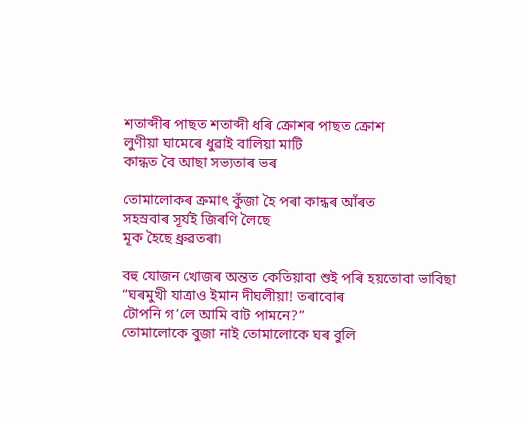শতাব্দীৰ পাছত শতাব্দী ধৰি ক্ৰোশৰ পাছত ক্ৰোশ
লুণীয়া ঘামেৰে ধুৱাই বালিয়া মাটি
কান্ধত বৈ আছা সভ্যতাৰ ভৰ

তোমালোকৰ ক্ৰমাৎ কুঁজা হৈ পৰা কান্ধৰ আঁৰত
সহস্ৰবাৰ সূৰ্যই জিৰণি লৈছে
মূক হৈছে ধ্ৰুৱতৰা৷

বহু যোজন খোজৰ অন্তত কেতিয়াবা শুই পৰি হয়তোবা ভাবিছা
“ঘৰমুখী যাত্ৰাও ইমান দীঘলীয়া! তৰাবোৰ
টোপনি গ’লে আমি বাট পামনে?”
তোমালোকে বুজা নাই তোমালোকে ঘৰ বুলি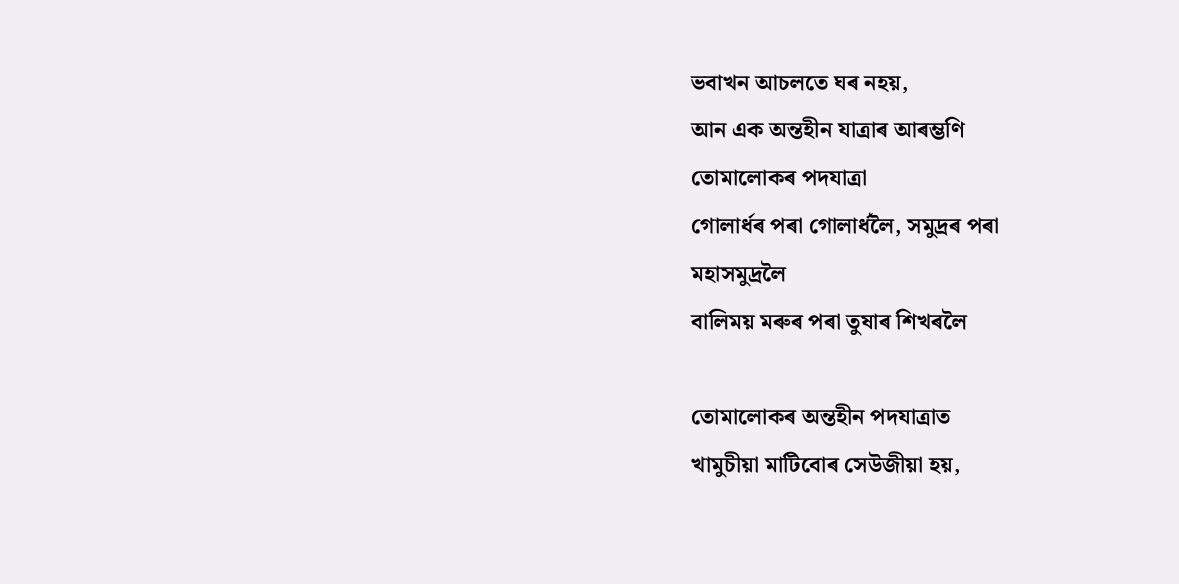ভবাখন আচলতে ঘৰ নহয়,
আন এক অন্তহীন যাত্ৰাৰ আৰম্ভণি
তোমালোকৰ পদযাত্ৰা
গোলাৰ্ধৰ পৰা গোলাৰ্ধলৈ, সমুদ্ৰৰ পৰা
মহাসমুদ্ৰলৈ
বালিময় মৰুৰ পৰা তুষাৰ শিখৰলৈ

তোমালোকৰ অন্তহীন পদযাত্ৰাত
খামুচীয়া মাটিবোৰ সেউজীয়া হয়,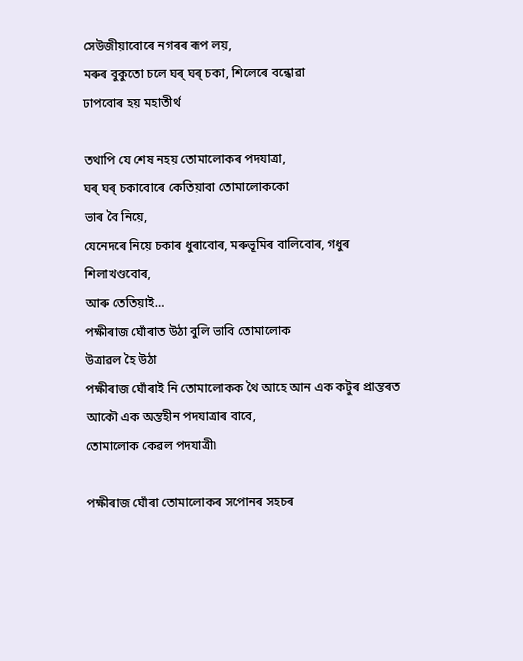সেউজীয়াবোৰে নগৰৰ ৰূপ লয়,
মৰুৰ বুকুতো চলে ঘৰ্‌ ঘৰ্‌ চকা, শিলেৰে বন্ধোৱা
ঢাপবোৰ হয় মহাতীৰ্থ

তথাপি যে শেষ নহয় তোমালোকৰ পদযাত্ৰা,
ঘৰ্‌ ঘৰ্‌ চকাবোৰে কেতিয়াবা তোমালোককো
ভাৰ বৈ নিয়ে,
যেনেদৰে নিয়ে চকাৰ ধুৰাবোৰ, মৰুভূমিৰ বালিবোৰ, গধুৰ শিলাখণ্ডবোৰ,
আৰু তেতিয়াই…
পক্ষীৰাজ ঘোঁৰাত উঠা বুলি ভাবি তোমালোক
উত্ৰাৱল হৈ উঠা
পক্ষীৰাজ ঘোঁৰাই নি তোমালোকক থৈ আহে আন এক কটুৰ প্ৰান্তৰত
আকৌ এক অন্তহীন পদযাত্ৰাৰ বাবে,
তোমালোক কেৱল পদযাত্ৰী৷

পক্ষীৰাজ ঘোঁৰা তোমালোকৰ সপোনৰ সহচৰ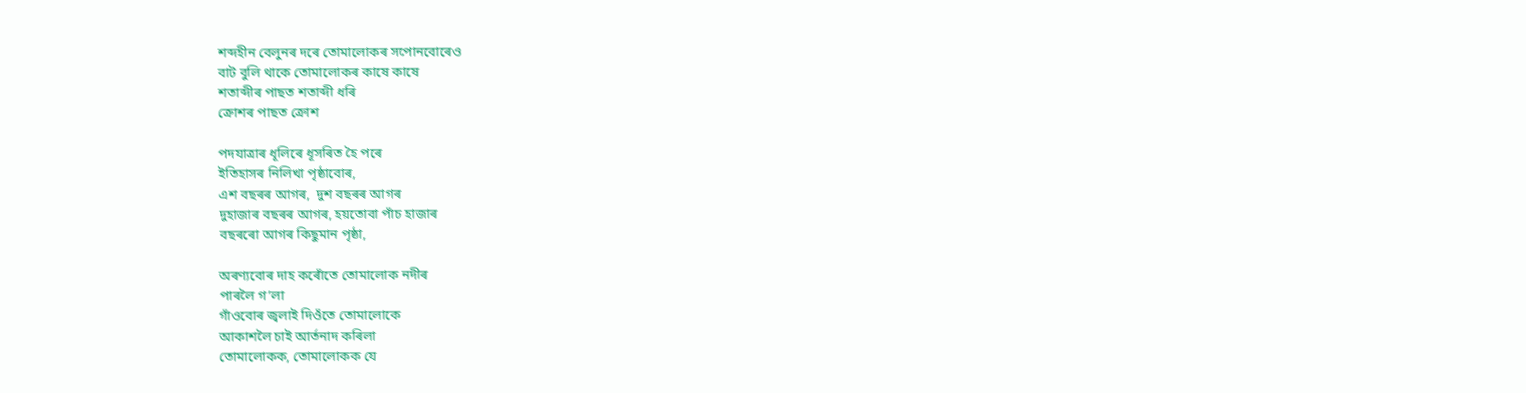শব্দহীন বেলুনৰ দৰে তোমালোকৰ সপোনবোৰেও
বাট বুলি থাকে তোমালোকৰ কাষে কাষে
শতাব্দীৰ পাছত শতাব্দী ধৰি
ক্ৰোশৰ পাছত ক্ৰোশ

পদযাত্ৰাৰ ধূলিৰে ধূসৰিত হৈ পৰে
ইতিহাসৰ নিলিখা পৃষ্ঠাবোৰ,
এশ বছৰৰ আগৰ,  দুশ বছৰৰ আগৰ
দুহাজাৰ বছৰৰ আগৰ, হয়তোবা পাঁচ হাজাৰ
বছৰৰো আগৰ কিছুমান পৃষ্ঠা,

অৰণ্যবোৰ দাহ কৰোঁতে তোমালোক নদীৰ
পাৰলৈ গ’লা
গাঁওবোৰ জ্বলাই দিওঁতে তোমালোকে
আকাশলৈ চাই আৰ্তনাদ কৰিলা
তোমালোকক, তোমালোকক যে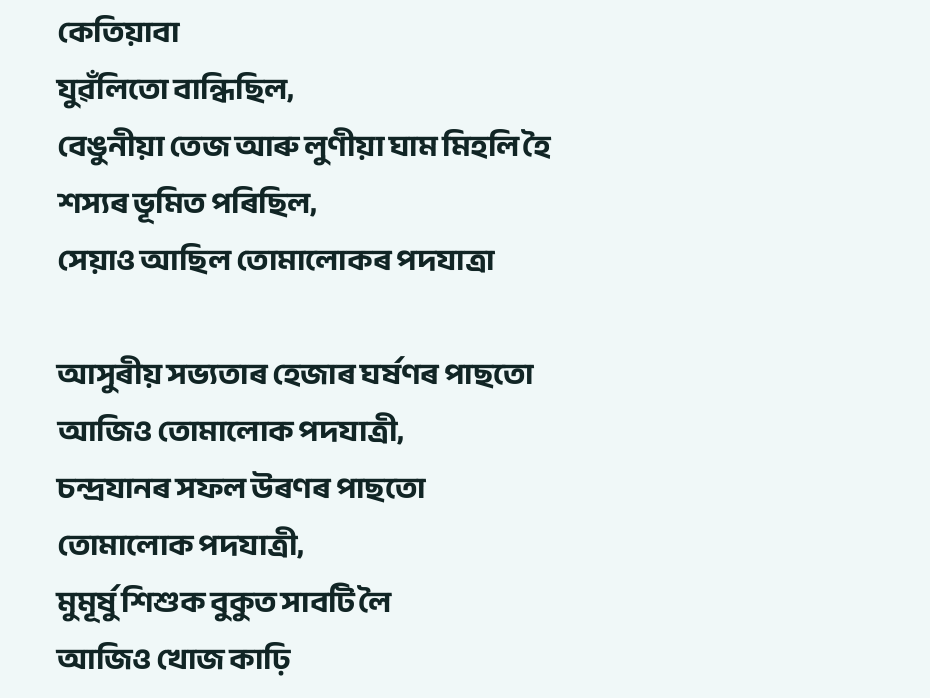কেতিয়াবা
যুৱঁলিতো বান্ধিছিল,
বেঙুনীয়া তেজ আৰু লুণীয়া ঘাম মিহলি হৈ
শস্যৰ ভূমিত পৰিছিল,
সেয়াও আছিল তোমালোকৰ পদযাত্ৰা

আসুৰীয় সভ্যতাৰ হেজাৰ ঘৰ্ষণৰ পাছতো
আজিও তোমালোক পদযাত্ৰী,
চন্দ্ৰযানৰ সফল উৰণৰ পাছতো
তোমালোক পদযাত্ৰী,
মুমূৰ্ষু শিশুক বুকুত সাবটি লৈ
আজিও খোজ কাঢ়ি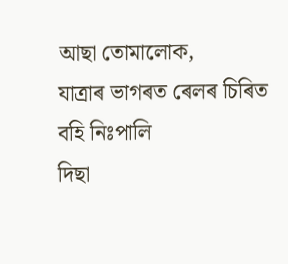আছা তোমালোক,
যাত্ৰাৰ ভাগৰত ৰেলৰ চিৰিত বহি নিঃপালি
দিছা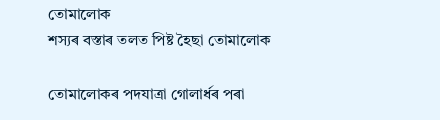তোমালোক
শস্যৰ বস্তাৰ তলত পিষ্ট হৈছা তোমালোক

তোমালোকৰ পদযাত্ৰা গোলাৰ্ধৰ পৰা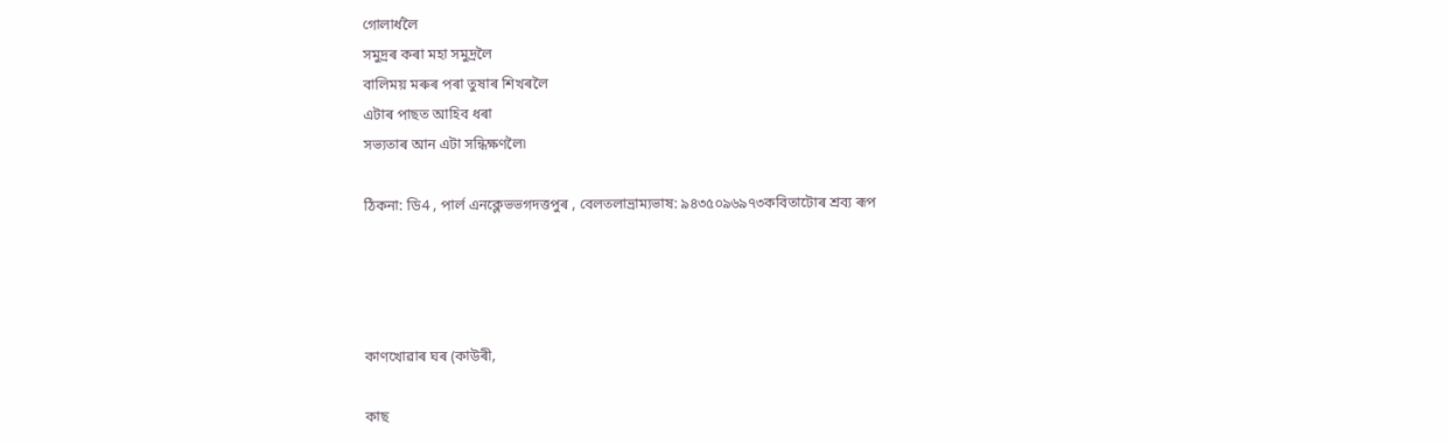গোলাৰ্ধলৈ
সমুদ্ৰৰ কৰা মহা সমুদ্ৰলৈ
বালিময় মৰুৰ পৰা তুষাৰ শিখৰলৈ
এটাৰ পাছত আহিব ধৰা
সভ্যতাৰ আন এটা সন্ধিক্ষণলৈ৷

ঠিকনা: ডি4 , পাৰ্ল এনক্লেভভগদত্তপুৰ , বেলতলাভ্ৰাম্যভাষ: ৯৪৩৫০৯৬৯৭৩কবিতাটোৰ শ্ৰব্য ৰূপ




কাণখোৱাৰ ঘৰ (কাউৰী,

কাছ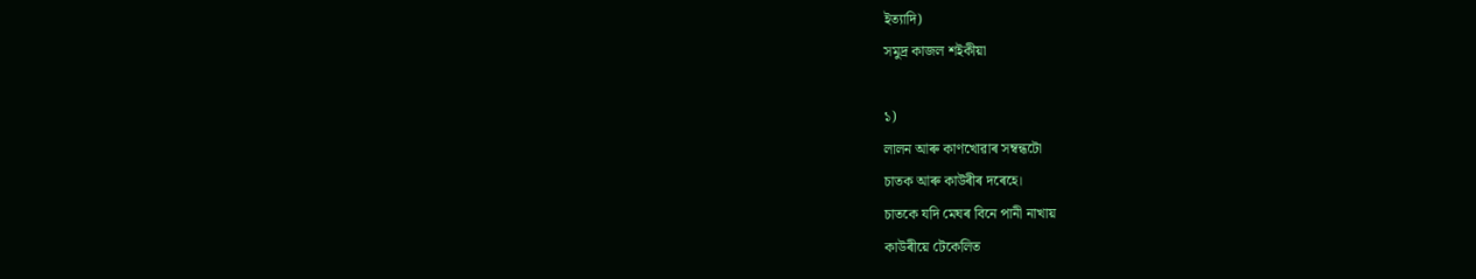ইত্যাদি)
সমুদ্ৰ কাজল শইকীয়া

১)
লালন আৰু কাণখোৱাৰ সম্বন্ধটো
চাতক আৰু কাউৰীৰ দৰেহে।
চাতকে যদি মেঘৰ বিনে পানী নাখায়
কাউৰীয়ে টেকেলিত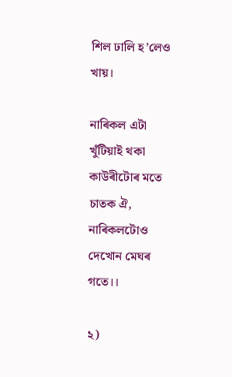শিল ঢালি হ’লেও খায়।

নাৰিকল এটা খুঁটিয়াই থকা কাউৰীটোৰ মতে
চাতক ঐ, নাৰিকলটোও দেখোন মেঘৰ গতে।।

২)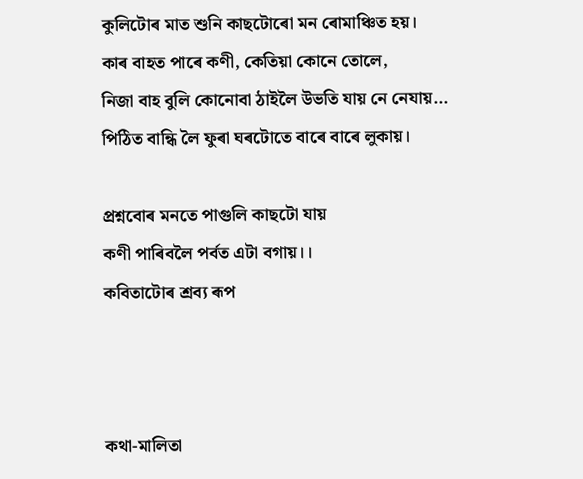কুলিটোৰ মাত শুনি কাছটোৰো মন ৰোমাঞ্চিত হয়।
কাৰ বাহত পাৰে কণী, কেতিয়া কোনে তোলে,
নিজা বাহ বুলি কোনোবা ঠাইলৈ উভতি যায় নে নেযায়…
পিঠিত বান্ধি লৈ ফুৰা ঘৰটোতে বাৰে বাৰে লুকায়।

প্ৰশ্নবোৰ মনতে পাগুলি কাছটো যায়
কণী পাৰিবলৈ পৰ্বত এটা বগায়।।
কবিতাটোৰ শ্ৰব্য ৰূপ



কথা-মালিতা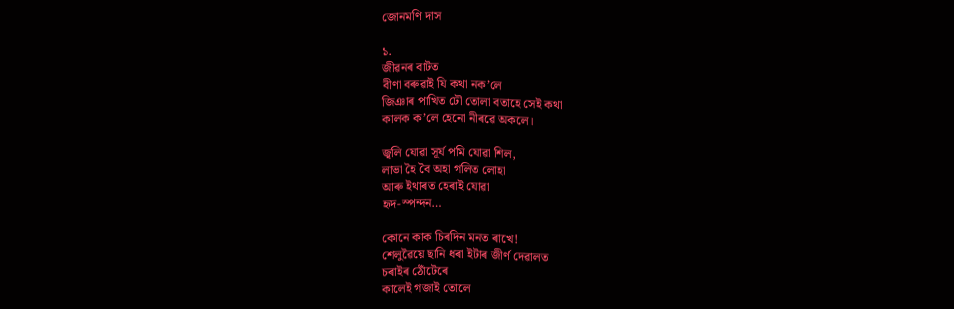জোনমণি দাস

১.
জীৱনৰ বাটত
বীণা বৰুৱাই যি কথা নক’লে
জিঞাৰ পাখিত ঢৌ তোলা বতাহে সেই কথা
কালক ক’লে হেনো নীৰৱে অকলে।

জ্বলি যোৱা সূৰ্য পমি যোৱা শিল,
লাভা হৈ বৈ অহা গলিত লোহা
আৰু ইথাৰত হেৰাই যোৱা
হৃদ-স্পন্দন…

কোনে কাক চিৰদিন মনত ৰাখে!
শেলুৱৈয়ে ছানি ধৰা ইটাৰ জীৰ্ণ দেৱালত
চৰাইৰ ঠোঁটেৰে
কালেই গজাই তোলে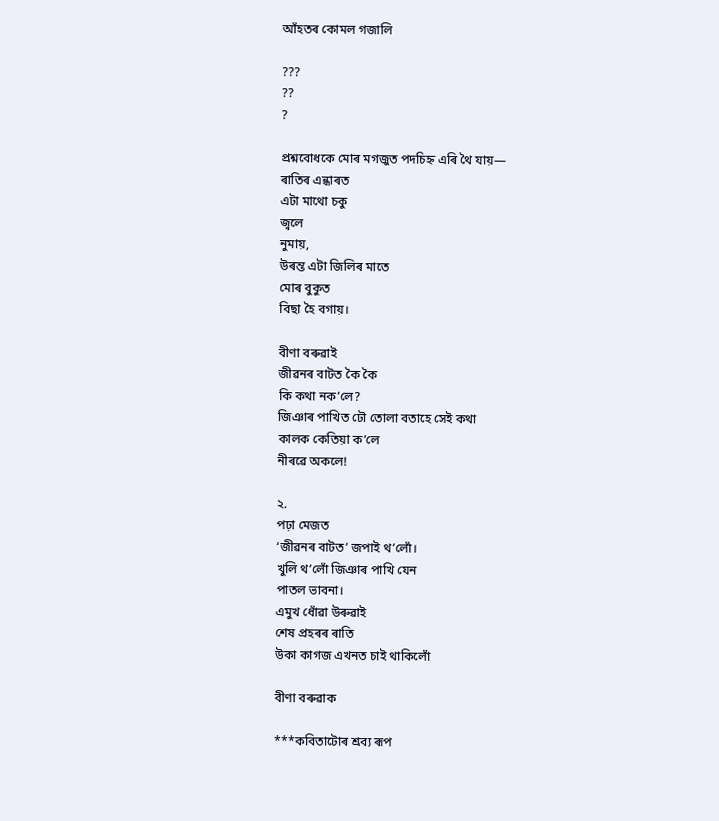আঁহতৰ কোমল গজালি

???
??
?

প্ৰশ্নবোধকে মোৰ মগজুত পদচিহ্ন এৰি থৈ যায়—
ৰাতিৰ এন্ধাৰত
এটা মাথো চকু
জ্বলে
নুমায়,
উৰন্ত এটা জিলিৰ মাতে
মোৰ বুকুত
বিছা হৈ বগায়।

বীণা বৰুৱাই
জীৱনৰ বাটত কৈ কৈ
কি কথা নক’লে?
জিঞাৰ পাখিত ঢৌ তোলা বতাহে সেই কথা
কালক কেতিয়া ক’লে
নীৰৱে অকলে!

২.
পঢ়া মেজত
‘জীৱনৰ বাটত’ জপাই থ’লোঁ।
খুলি থ’লোঁ জিঞাৰ পাখি যেন
পাতল ভাবনা।
এমুখ ধোঁৱা উৰুৱাই
শেষ প্ৰহৰৰ ৰাতি
উকা কাগজ এখনত চাই থাকিলোঁ

বীণা বৰুৱাক

***কবিতাটোৰ শ্ৰব্য ৰূপ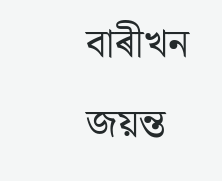বাৰীখন
জয়ন্ত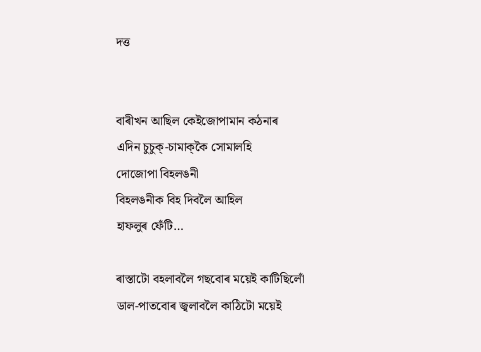দত্ত


বাৰীখন আছিল কেইজোপামান কঠনাৰ
এদিন চুচুক্-চামাক্‌কৈ সোমালহি
দোজোপা বিহলঙনী
বিহলঙনীক বিহ দিবলৈ আহিল
হাফলুৰ ফেঁটি…

ৰাস্তাটো বহলাবলৈ গছবোৰ ময়েই কাটিছিলোঁ
ডাল-পাতবোৰ জ্বলাবলৈ কাঠিটো ময়েই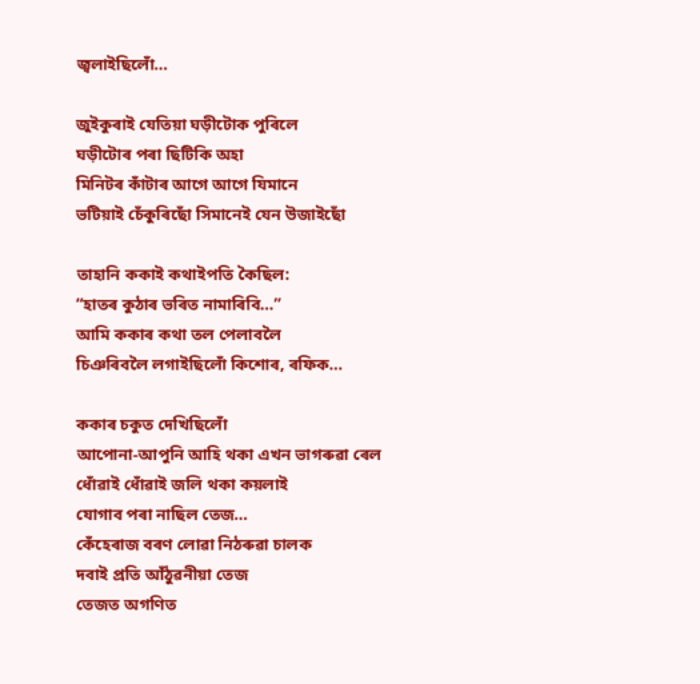জ্বলাইছিলোঁ…

জুইকুৰাই যেতিয়া ঘড়ীটোক পুৰিলে
ঘড়ীটোৰ পৰা ছিটিকি অহা
মিনিটৰ কাঁটাৰ আগে আগে যিমানে
ভটিয়াই চেঁকুৰিছোঁ সিমানেই যেন উজাইছোঁ

তাহানি ককাই কথাইপতি কৈছিল:
“হাতৰ কুঠাৰ ভৰিত নামাৰিবি…”
আমি ককাৰ কথা তল পেলাবলৈ
চিঞৰিবলৈ লগাইছিলোঁ কিশোৰ, ৰফিক…

ককাৰ চকুত দেখিছিলোঁ
আপোনা-আপুনি আহি থকা এখন ভাগৰুৱা ৰেল
ধোঁৱাই ধোঁৱাই জলি থকা কয়লাই
যোগাব পৰা নাছিল তেজ…
কেঁহেৰাজ বৰণ লোৱা নিঠৰুৱা চালক
দবাই প্ৰতি আঁঠুৱনীয়া তেজ
তেজত অগণিত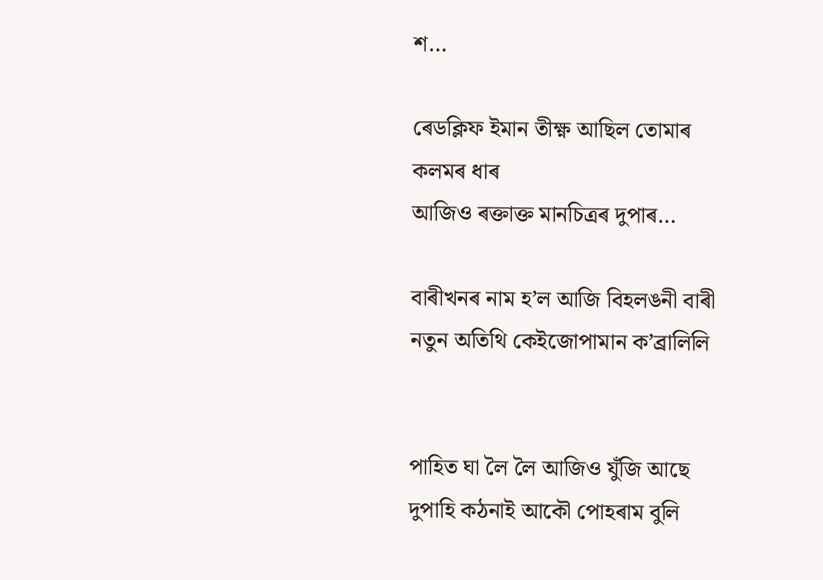শ…

ৰেডক্লিফ ইমান তীক্ষ্ণ আছিল তোমাৰ
কলমৰ ধাৰ
আজিও ৰক্তাক্ত মানচিত্ৰৰ দুপাৰ…

বাৰীখনৰ নাম হ’ল আজি বিহলঙনী বাৰী
নতুন অতিথি কেইজোপামান ক’ব্ৰালিলি


পাহিত ঘা লৈ লৈ আজিও যুঁজি আছে
দুপাহি কঠনাই আকৌ পোহৰাম বুলি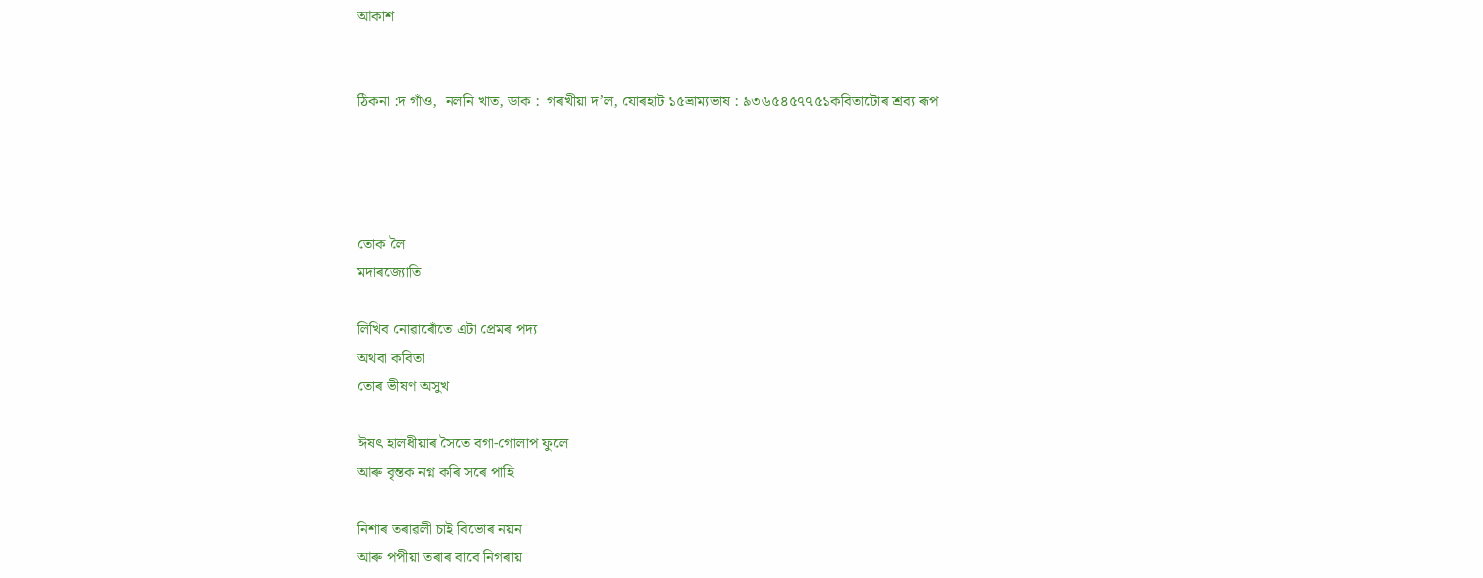আকাশ


ঠিকনা :দ গাঁও,  নলনি খাত, ডাক :  গৰখীয়া দ’ল, যোৰহাট ১৫ভ্ৰাম্যভাষ : ৯৩৬৫৪৫৭৭৫১কবিতাটোৰ শ্ৰব্য ৰূপ




তোক লৈ
মদাৰজ্যোতি

লিখিব নোৱাৰোঁতে এটা প্ৰেমৰ পদ্য
অথবা কবিতা
তোৰ ভীষণ অসুখ

ঈষৎ হালধীয়াৰ সৈতে বগা-গোলাপ ফুলে
আৰু বৃন্তক নগ্ন কৰি সৰে পাহি

নিশাৰ তৰাৱলী চাই বিভোৰ নয়ন
আৰু পপীয়া তৰাৰ বাবে নিগৰায়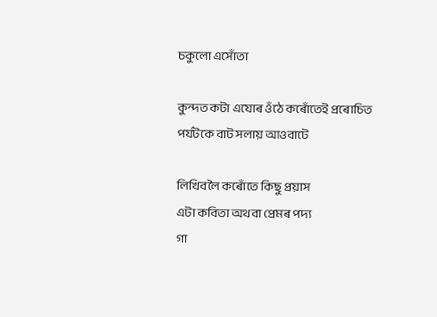চকুলো এসোঁতা

কুন্দত কটা এযোৰ ওঁঠে কৰোঁতেই প্ৰৰোচিত
পৰ্যটকে বাট সলায় আওবাটে

লিখিবলৈ কৰোঁতে কিছু প্ৰয়াস
এটা কবিতা অথবা প্ৰেমৰ পদ্য
গা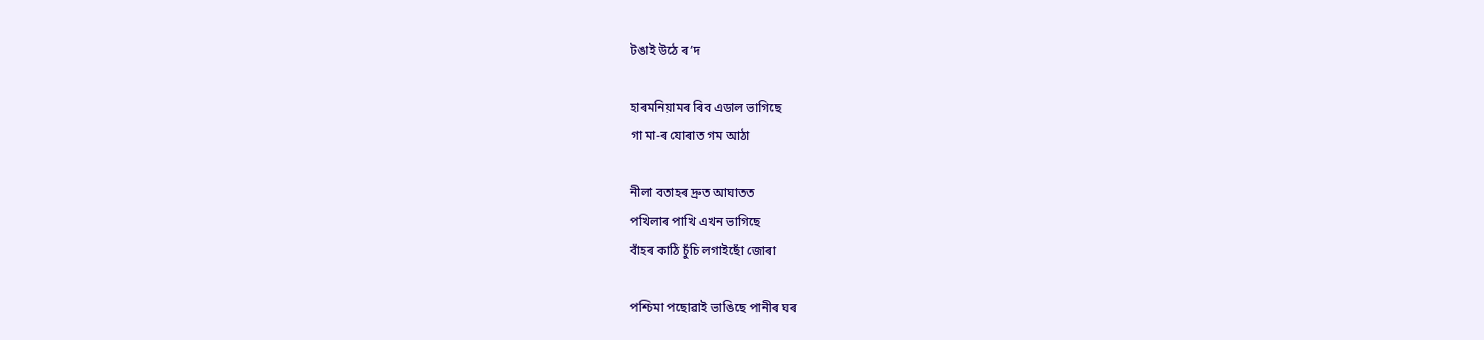টঙাই উঠে ৰ’দ

হাৰমনি‍য়ামৰ ৰিব এডাল ভাগিছে
গা মা-ৰ যোৰাত গম আঠা

নীলা বতাহৰ দ্ৰুত আঘাতত
পখিলাৰ পাখি এখন ভাগিছে
বাঁহৰ কাঠি চুঁচি লগাইছোঁ জোৰা

পশ্চিমা পছোৱাই ভাঙিছে পানীৰ ঘৰ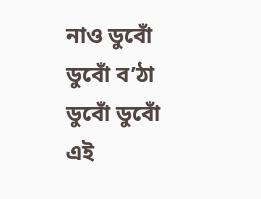নাও ডুবোঁ ডুবোঁ ব’ঠা ডুবোঁ ডুবোঁ এই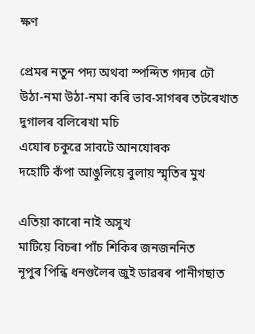ক্ষণ

প্ৰেমৰ নতুন পদ্য অথবা স্পন্দিত গদ্যৰ ঢৌ
উঠা-নমা উঠা-নমা কৰি ভাব-সাগৰৰ তটৰেখাত
দুগালৰ বলিৰেখা মচি
এযোৰ চকুৱে সাবটে আনযোৰক
দহোটি কঁপা আঙুলিয়ে বুলায় স্মৃতিৰ মুখ

এতিয়া কাৰো নাই অসুখ
মাটিয়ে বিচৰা পা‍ঁচ শিকিৰ জনজননিত
নূপুৰ পিন্ধি ধনগুলৈৰ জুই ডাৱৰৰ পানীগছাত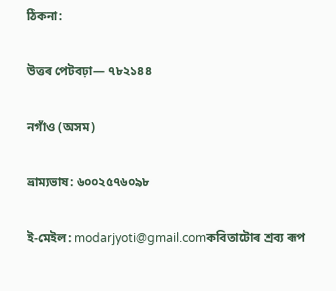ঠিকনা:

উত্তৰ পেটবঢ়া— ৭৮২১৪৪

নগাঁও (অসম)

ভ্ৰাম্যভাষ: ৬০০২৫৭৬০৯৮

ই-মেইল: modarjyoti@gmail.comকবিতাটোৰ শ্ৰব্য ৰূপ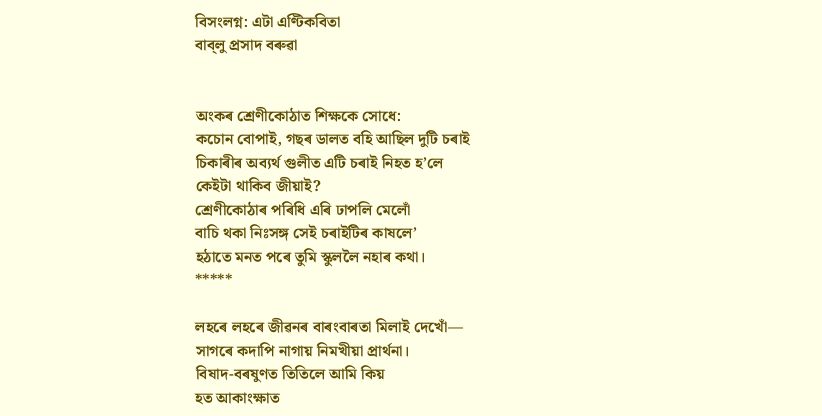বিসংলগ্ন: এটা এণ্টিকবিতা
বাব্‌লু প্ৰসাদ বৰুৱা


অংকৰ শ্রেণীকোঠাত শিক্ষকে সোধে:
কচোন বোপাই, গছৰ ডালত বহি আছিল দুটি চৰাই
চিকাৰীৰ অব্যৰ্থ গুলীত এটি চৰাই নিহত হ’লে
কেইটা থাকিব জীয়াই?
শ্রেণীকোঠাৰ পৰিধি এৰি ঢাপলি মেলোঁ
বাচি থকা নিঃসঙ্গ সেই চৰাইটিৰ কাষলে’
হঠাতে মনত পৰে তুমি স্কুললৈ নহাৰ কথা।
*****

লহৰে লহৰে জীৱনৰ বাৰংবাৰতা মিলাই দেখোঁ—
সাগৰে কদাপি নাগায় নিমখীয়া প্ৰাৰ্থনা।
বিষাদ-বৰষুণত তিতিলে আমি কিয়
হত আকাংক্ষাত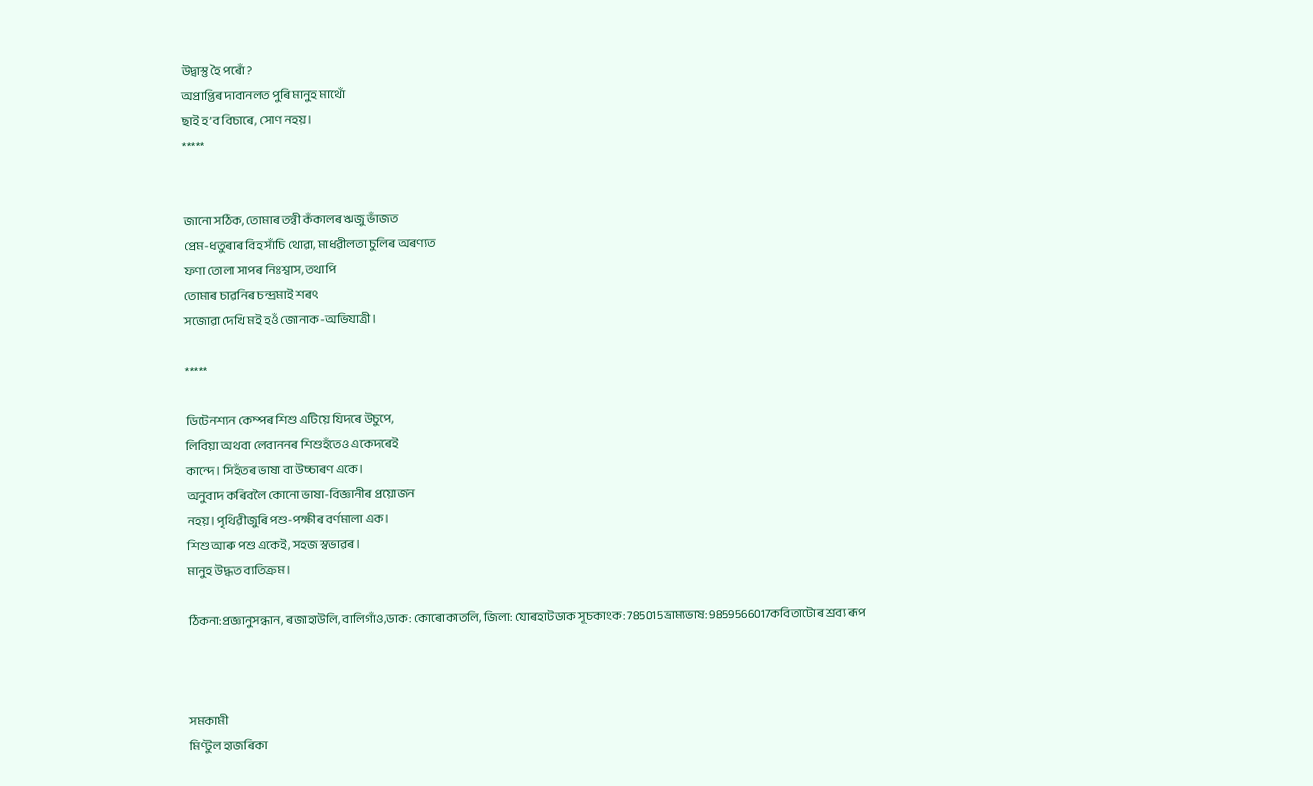উদ্বাস্তু হৈ পৰোঁ?
অপ্ৰাপ্তিৰ দাবানলত পুৰি মানুহ মাথোঁ
ছাই হ’ব বিচাৰে, সোণ নহয়।
*****


জানো সঠিক, তোমাৰ তন্বী কঁকালৰ ঋজু ভাঁজত
প্ৰেম-ধতুৰাৰ বিহ সাঁচি থোৱা, মাধৱীলতা চুলিৰ অৰণ্যত
ফণা তোলা সাপৰ নিঃশ্বাস, তথাপি
তোমাৰ চাৱনিৰ চন্দ্ৰমাই শৰৎ
সজোৱা দেখি মই হওঁ জোনাক-অভিযাত্ৰী।

*****

ডিটেনশ্যন কেম্পৰ শিশু এটিয়ে যিদৰে উচুপে,
লিবিয়া অথবা লেবাননৰ শিশুহঁতেও একেদৰেই
কান্দে। সিহঁতৰ ভাষা বা উচ্চাৰণ একে।
অনুবাদ কৰিবলৈ কোনো ভাষা-বিজ্ঞানীৰ প্ৰয়োজন
নহয়। পৃথিৱীজুৰি পশু-পক্ষীৰ বৰ্ণমালা এক।
শিশু আৰু পশু একেই, সহজ স্বভাৱৰ।
মানুহ উদ্ধত ব্যতিক্ৰম।

ঠিকনা:প্ৰজ্ঞানুসন্ধান, ৰজাহাউলি, বালিগাঁও,ডাক: কোৰোকাতলি, জিলা: যোৰহাটডাক সূচকাংক: 785015ভ্ৰাম্যভাষ: 9859566017কবিতাটোৰ শ্ৰব্য ৰূপ



সমকামী
মিণ্টুল হাজৰিকা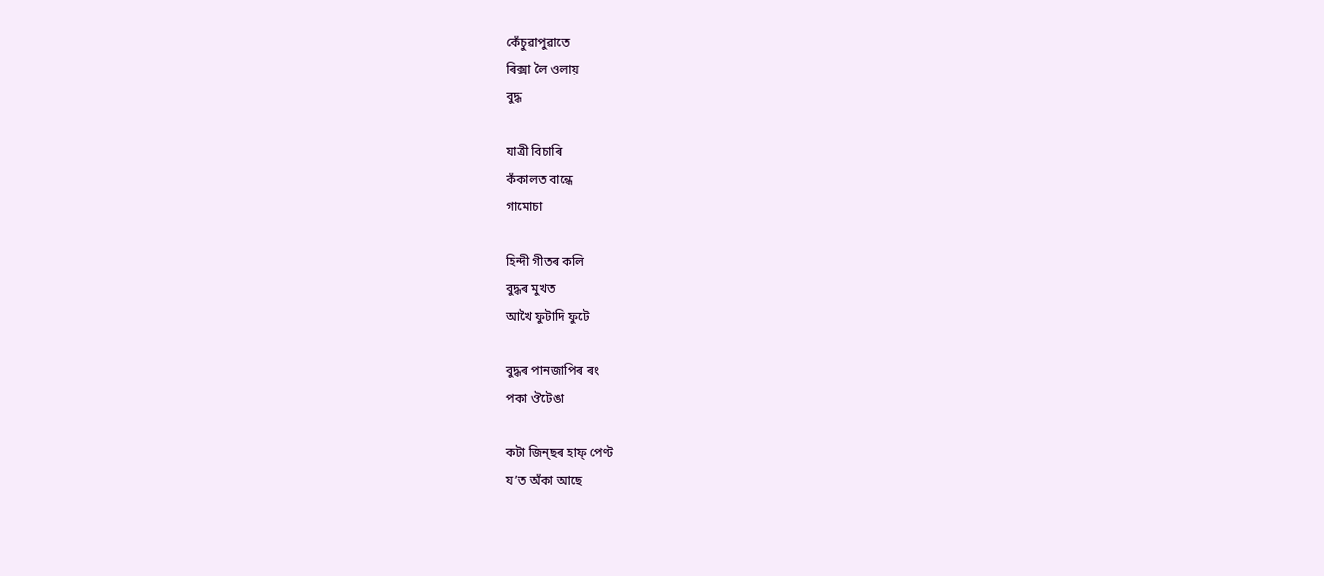কেঁচুৱাপুৱাতে
ৰিক্সা লৈ ওলায়
বুদ্ধ

যাত্ৰী বিচাৰি
কঁকালত বান্ধে
গামোচা

হিন্দী গীতৰ কলি
বুদ্ধৰ মুখত
আখৈ ফুটাদি ফুটে

বুদ্ধৰ পানজাপিৰ ৰং
পকা ঔটেঙা

কটা জিন্‌ছৰ হাফ্ পেণ্ট
য’ত অঁকা আছে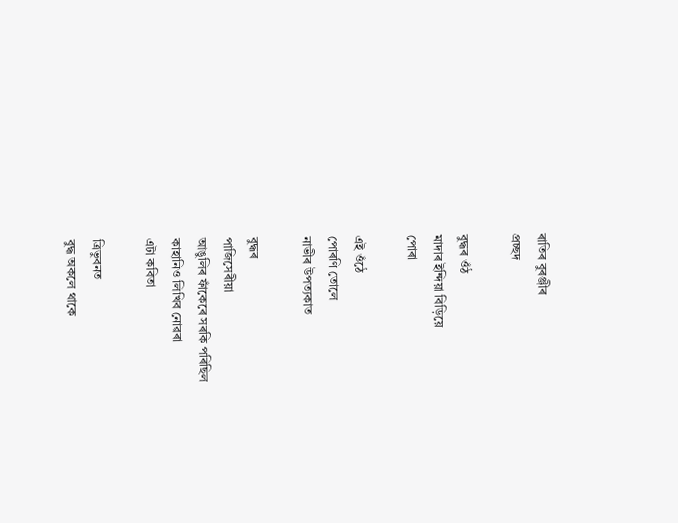ৰাতিৰ বুৰঞ্জীৰ
প্ৰচ্ছদ

বুদ্ধৰ ওঁঠ
মাদাৰ ইন্দিয়া বিড়িয়ে
পোৰা

এই ওঁঠে
পোৰণি তোলে
নাভীৰ উপত্যকাত

বুদ্ধৰ
পাজিসেৰীয়া
আঙুলিৰ ফাঁকেৰে সৰকি পৰিছিল
কাহানিও লিখিব নোৱৰা
এটা কবিতা

ত্ৰিভুবনত
বুদ্ধ অকলে থাকে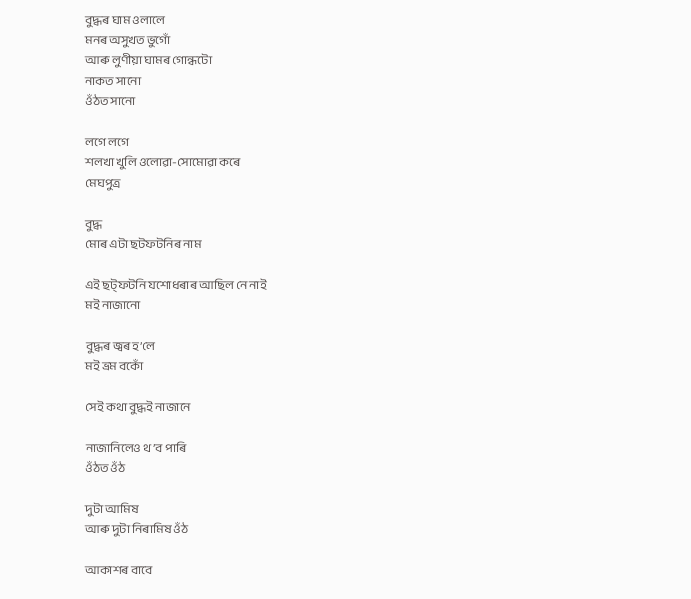বুদ্ধৰ ঘাম ওলালে
মনৰ অসুখত ভুগোঁ
আৰু লুণীয়া ঘামৰ গোন্ধটো
নাকত সানো
ওঁঠত সানো

লগে লগে
শলখা খুলি ওলোৱা-সোমোৱা কৰে
মেঘপুত্ৰ

বুদ্ধ
মোৰ এটা ছটফটনিৰ নাম

এই ছট্‌ফটনি যশোধৰাৰ আছিল নে নাই
মই নাজানো

বুদ্ধৰ জ্বৰ হ’লে
মই ভ্ৰম বকোঁ

সেই কথা বুদ্ধই নাজানে

নাজানিলেও থ’ব পাৰি
ওঁঠত ওঁঠ

দুটা আমিষ
আৰু দুটা নিৰামিষ ওঁঠ

আকাশৰ বাবে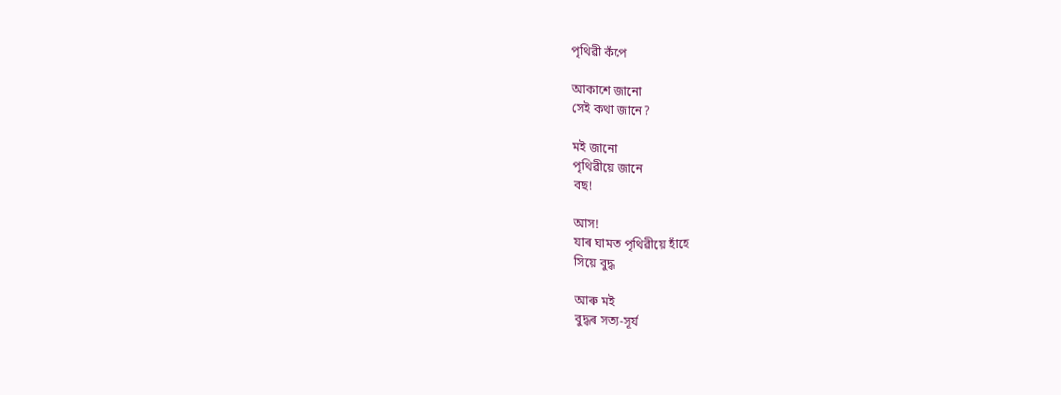পৃথিৱী কঁপে

আকাশে জানো
সেই কথা জানে?

মই জানো
পৃথিৱীয়ে জানে
বছ!

আস!
যাৰ ঘামত পৃথিৱীয়ে হাঁহে
সিয়ে বুদ্ধ

আৰু মই
বুদ্ধৰ সত্য-সূৰ্য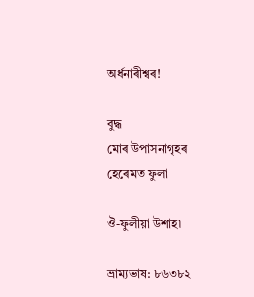অৰ্ধনাৰীশ্বৰ!

বুদ্ধ
মোৰ উপাসনাগৃহৰ
হেৰেমত ফুলা

ঔ-ফুলীয়া উশাহ৷

ভ্ৰাম্যভাষ: ৮৬৩৮২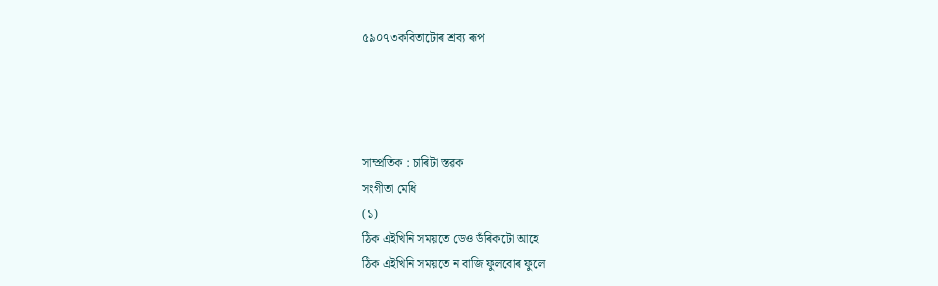৫৯০৭৩কবিতাটোৰ শ্ৰব্য ৰূপ




সাম্প্ৰতিক : চাৰিটা স্তৱক
সংগীতা মেধি
(১)
ঠিক এইখিনি সময়তে ডেও ডঁৰিকটো আহে
ঠিক এইখিনি সময়তে ন বাজি ফুলবোৰ ফুলে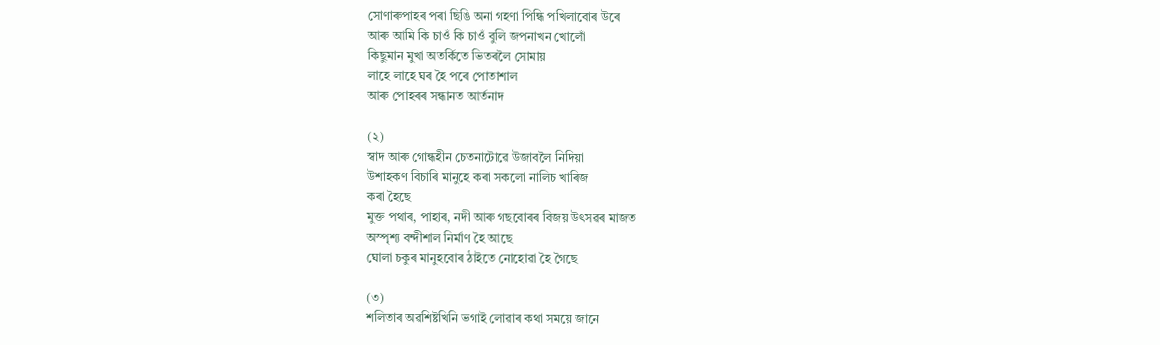সোণাৰুপাহৰ পৰা ছিঙি অনা গহণা পিন্ধি পখিলাবোৰ উৰে
আৰু আমি কি চাওঁ কি চাওঁ বুলি জপনাখন খোলোঁ
কিছুমান মুখা অতৰ্কিতে ভিতৰলৈ সোমায়
লাহে লাহে ঘৰ হৈ পৰে পোতাশাল
আৰু পোহৰৰ সন্ধানত আৰ্তনাদ

(২)
স্বাদ আৰু গোন্ধহীন চেতনাটোৱে উজাবলৈ নিদিয়া
উশাহকণ বিচাৰি মানুহে কৰা সকলো নালিচ খাৰিজ
কৰা হৈছে
মুক্ত পথাৰ, পাহাৰ, নদী আৰু গছবোৰৰ বিজয় উৎসৱৰ মাজত
অস্পৃশ্য বন্দীশাল নিৰ্মাণ হৈ আছে
ঘোলা চকুৰ মানুহবোৰ ঠাইতে নোহোৱা হৈ গৈছে

(৩)
শলিতাৰ অৱশিষ্টখিনি ভগাই লোৱাৰ কথা সময়ে জানে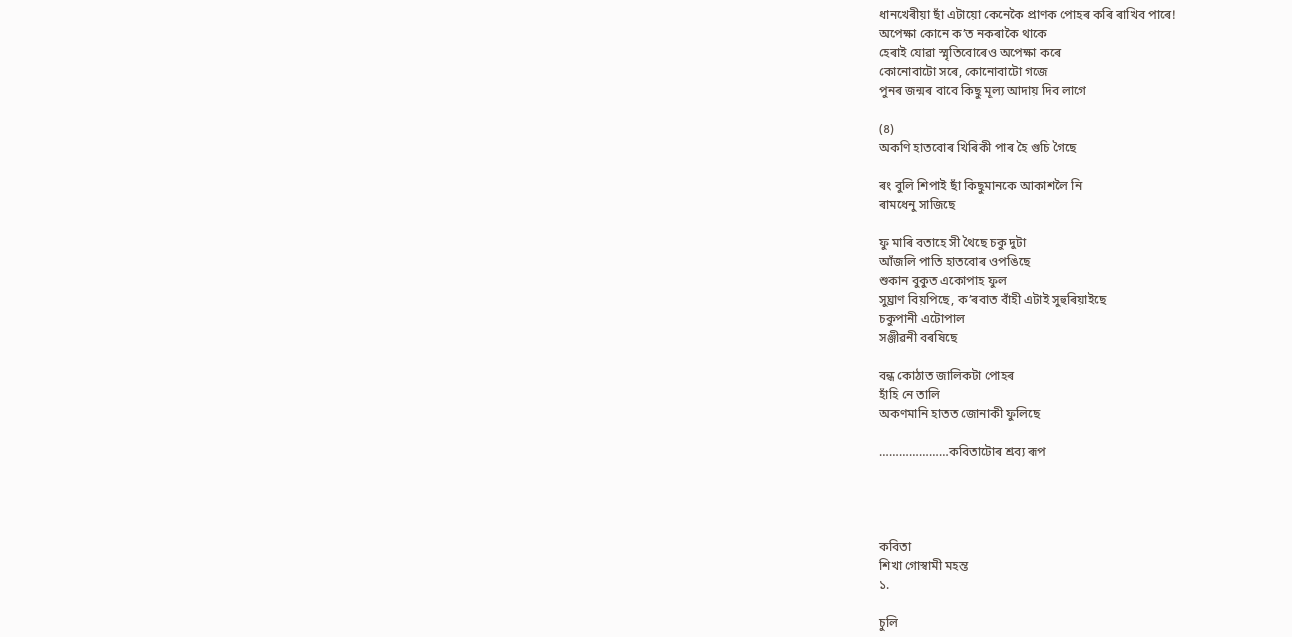ধানখেৰীয়া ছাঁ এটায়ো কেনেকৈ প্ৰাণক পোহৰ কৰি ৰাখিব পাৰে!
অপেক্ষা কোনে ক’ত নকৰাকৈ থাকে
হেৰাই যোৱা স্মৃতিবোৰেও অপেক্ষা কৰে
কোনোবাটো সৰে, কোনোবাটো গজে
পুনৰ জন্মৰ বাবে কিছু মূল্য আদায় দিব লাগে

(৪)
অকণি হাতবোৰ খিৰিকী পাৰ হৈ গুচি গৈছে

ৰং বুলি শিপাই ছাঁ কিছুমানকে আকাশলৈ নি
ৰামধেনু সাজিছে

ফু মাৰি বতাহে সী থৈছে চকু দুটা
আঁজলি পাতি হাতবোৰ ওপঙিছে
শুকান বুকুত একোপাহ ফুল
সুঘ্ৰাণ বিয়পিছে, ক’ৰবাত বাঁহী এটাই সুহুৰিয়াইছে
চকুপানী এটোপাল
সঞ্জীৱনী বৰষিছে

বন্ধ কোঠাত জালিকটা পোহৰ
হাঁহি নে তালি
অকণমানি হাতত জোনাকী ফুলিছে

…………………কবিতাটোৰ শ্ৰব্য ৰূপ




কবিতা
শিখা গোস্বামী মহন্ত
১.

চুলি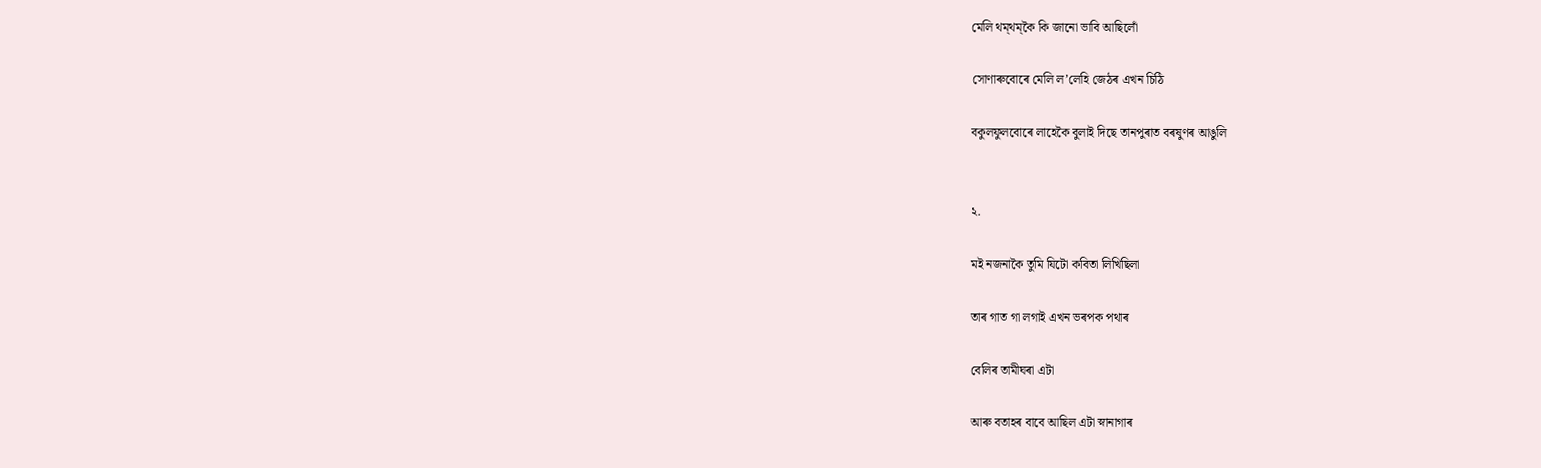মেলি থম্‌থম্‌কৈ কি জানো ভাবি আছিলোঁ

সোণাৰুবোৰে মেলি ল’লেহি জেঠৰ এখন চিঠি

বকুলফুলবোৰে লাহেকৈ বুলাই দিছে তানপুৰাত বৰষুণৰ আঙুলি


২.

মই নজনাকৈ তুমি যিটো কবিতা লিখিছিলা

তাৰ গাত গা লগাই এখন ভৰপক পথাৰ

বেলিৰ তামীঘৰা এটা

আৰু বতাহৰ বাবে আছিল এটা স্নানাগাৰ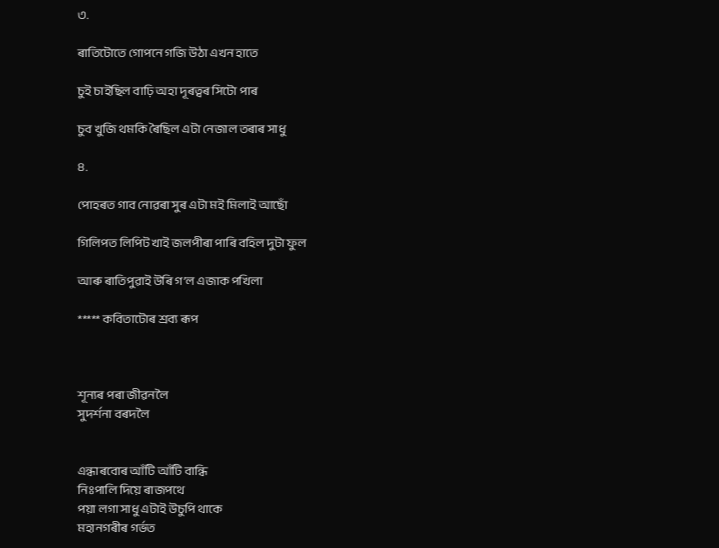৩.

ৰাতিটোতে গোপনে গজি উঠা এখন হাতে

চুই চাইছিল বাঢ়ি অহা দূৰত্বৰ সিটো পাৰ

চুব খুজি থমকি ৰৈছিল এটা নেজাল তৰাৰ সাধু

৪.

পোহৰত গাব নোৱৰা সুৰ এটা মই মিলাই আছোঁ

গিলিপত লিপিট খাই জলপীৰা পাৰি বহিল দুটা ফুল

আৰু ৰাতিপুৱাই উৰি গ’ল এজাক পখিলা

***** কবিতাটোৰ শ্ৰব্য ৰূপ



শূন্যৰ পৰা জীৱনলৈ
সুদৰ্শনা বৰদলৈ


এন্ধাৰবোৰ আঁটি আঁটি বান্ধি
নিঃপালি দিয়ে ৰাজপথে
পয়া লগা সাধু এটাই উচুপি থাকে
মহানগৰীৰ গৰ্ভত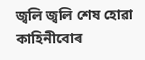জ্বলি জ্বলি শেষ হোৱা কাহিনীবোৰ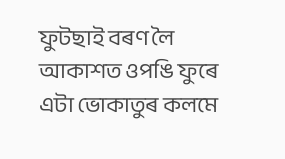ফুটছাই বৰণ লৈ আকাশত ওপঙি ফুৰে
এটা ভোকাতুৰ কলমে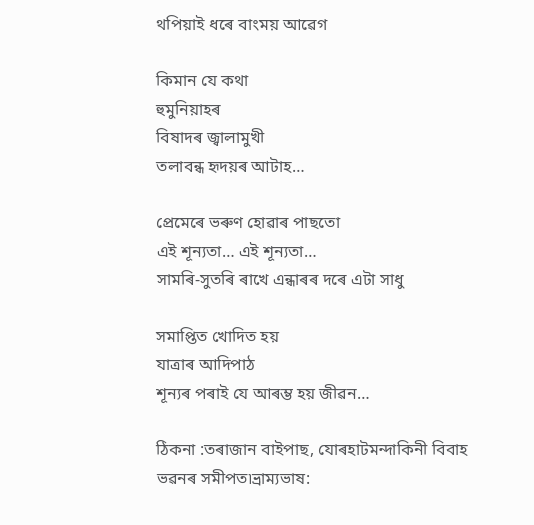থপিয়াই ধৰে বাংময় আৱেগ

কিমান যে কথা
হুমুনিয়াহৰ
বিষাদৰ জ্বালামুখী
তলাবন্ধ হৃদয়ৰ আটাহ…

প্ৰেমেৰে ভৰুণ হোৱাৰ পাছতো
এই শূন্যতা… এই শূন্যতা…
সামৰি-সুতৰি ৰাখে এন্ধাৰৰ দৰে এটা সাধু

সমাপ্তিত খোদিত হয়
যাত্ৰাৰ আদিপাঠ
শূন্যৰ পৰাই যে আৰম্ভ হয় জীৱন…

ঠিকনা :তৰাজান বাইপাছ, যোৰহাটমন্দাকিনী বিবাহ ভৱনৰ সমীপত৷ভ্ৰাম্যভাষ: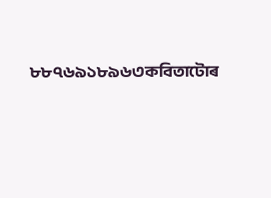৮৮৭৬৯১৮৯৬৩কবিতাটোৰ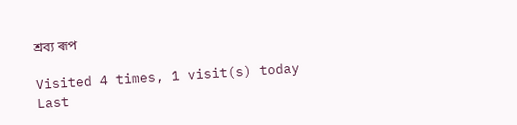শ্ৰব্য ৰূপ

Visited 4 times, 1 visit(s) today
Last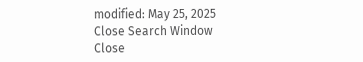modified: May 25, 2025
Close Search Window
Close